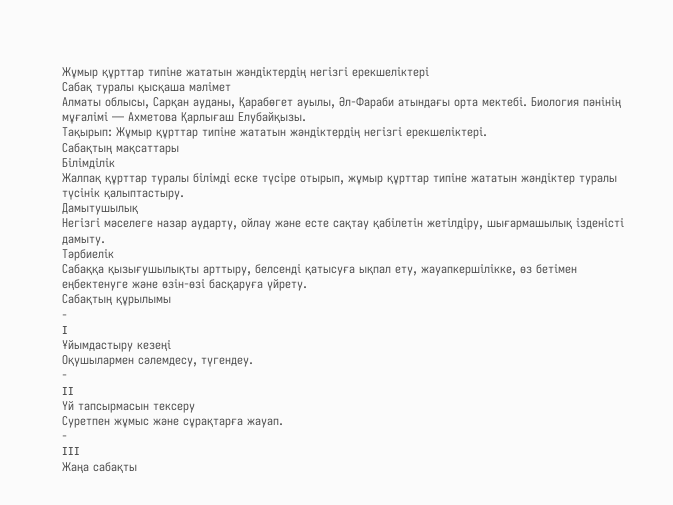Жұмыр құрттар типіне жататын жәндіктердің негізгі ерекшеліктері
Сабақ туралы қысқаша мәлімет
Алматы облысы, Сарқан ауданы, Қарабөгет ауылы, Әл-Фараби атындағы орта мектебі. Биология пәнінің мұғалімі — Ахметова Қарлығаш Елубайқызы.
Тақырып: Жұмыр құрттар типіне жататын жәндіктердің негізгі ерекшеліктері.
Сабақтың мақсаттары
Білімділік
Жалпақ құрттар туралы білімді еске түсіре отырып, жұмыр құрттар типіне жататын жәндіктер туралы түсінік қалыптастыру.
Дамытушылық
Негізгі мәселеге назар аударту, ойлау және есте сақтау қабілетін жетілдіру, шығармашылық ізденісті дамыту.
Тәрбиелік
Сабаққа қызығушылықты арттыру, белсенді қатысуға ықпал ету, жауапкершілікке, өз бетімен еңбектенуге және өзін-өзі басқаруға үйрету.
Сабақтың құрылымы
-
I
Ұйымдастыру кезеңі
Оқушылармен сәлемдесу, түгендеу.
-
II
Үй тапсырмасын тексеру
Суретпен жұмыс және сұрақтарға жауап.
-
III
Жаңа сабақты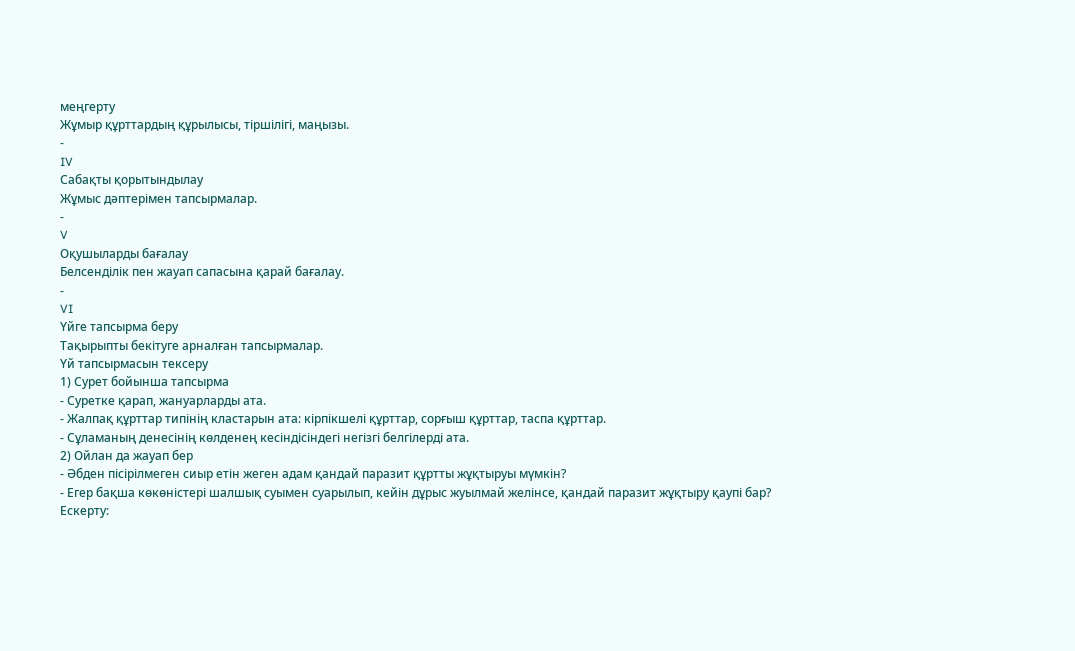меңгерту
Жұмыр құрттардың құрылысы, тіршілігі, маңызы.
-
IV
Сабақты қорытындылау
Жұмыс дәптерімен тапсырмалар.
-
V
Оқушыларды бағалау
Белсенділік пен жауап сапасына қарай бағалау.
-
VI
Үйге тапсырма беру
Тақырыпты бекітуге арналған тапсырмалар.
Үй тапсырмасын тексеру
1) Сурет бойынша тапсырма
- Суретке қарап, жануарларды ата.
- Жалпақ құрттар типінің кластарын ата: кірпікшелі құрттар, сорғыш құрттар, таспа құрттар.
- Сұламаның денесінің көлденең кесіндісіндегі негізгі белгілерді ата.
2) Ойлан да жауап бер
- Әбден пісірілмеген сиыр етін жеген адам қандай паразит құртты жұқтыруы мүмкін?
- Егер бақша көкөністері шалшық суымен суарылып, кейін дұрыс жуылмай желінсе, қандай паразит жұқтыру қаупі бар?
Ескерту: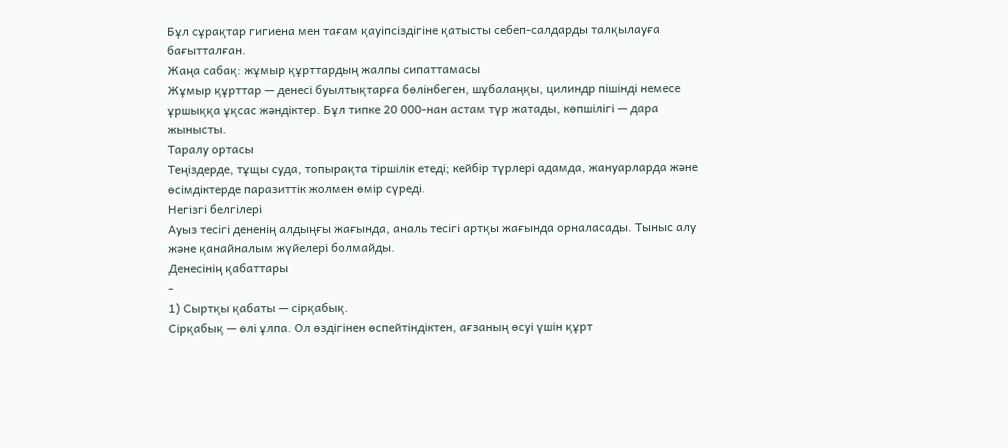Бұл сұрақтар гигиена мен тағам қауіпсіздігіне қатысты себеп-салдарды талқылауға бағытталған.
Жаңа сабақ: жұмыр құрттардың жалпы сипаттамасы
Жұмыр құрттар — денесі буылтықтарға бөлінбеген, шұбалаңқы, цилиндр пішінді немесе ұршыққа ұқсас жәндіктер. Бұл типке 20 000-нан астам түр жатады, көпшілігі — дара жынысты.
Таралу ортасы
Теңіздерде, тұщы суда, топырақта тіршілік етеді; кейбір түрлері адамда, жануарларда және өсімдіктерде паразиттік жолмен өмір сүреді.
Негізгі белгілері
Ауыз тесігі дененің алдыңғы жағында, аналь тесігі артқы жағында орналасады. Тыныс алу және қанайналым жүйелері болмайды.
Денесінің қабаттары
-
1) Сыртқы қабаты — сірқабық.
Сірқабық — өлі ұлпа. Ол өздігінен өспейтіндіктен, ағзаның өсуі үшін құрт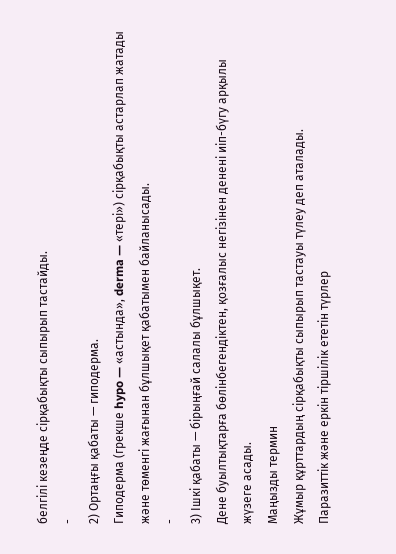белгілі кезеңде сірқабықты сыпырып тастайды.
-
2) Ортаңғы қабаты — гиподерма.
Гиподерма (грекше hypo — «астында», derma — «тері») сірқабықты астарлап жатады және төменгі жағынан бұлшықет қабатымен байланысады.
-
3) Ішкі қабаты — бірыңғай салалы бұлшықет.
Дене буылтықтарға бөлінбегендіктен, қозғалыс негізінен денені иіп-бүгу арқылы жүзеге асады.
Маңызды термин
Жұмыр құрттардың сірқабықты сыпырып тастауы түлеу деп аталады.
Паразиттік және еркін тіршілік ететін түрлер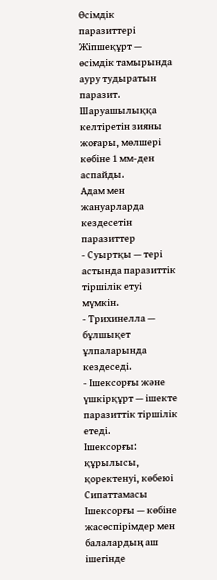Өсімдік паразиттері
Жіпшеқұрт — өсімдік тамырында ауру тудыратын паразит. Шаруашылыққа келтіретін зияны жоғары, мөлшері көбіне 1 мм-ден аспайды.
Адам мен жануарларда кездесетін паразиттер
- Суыртқы — тері астында паразиттік тіршілік етуі мүмкін.
- Трихинелла — бұлшықет ұлпаларында кездеседі.
- Ішексорғы және үшкірқұрт — ішекте паразиттік тіршілік етеді.
Ішексорғы: құрылысы, қоректенуі, көбеюі
Сипаттамасы
Ішексорғы — көбіне жасөспірімдер мен балалардың аш ішегінде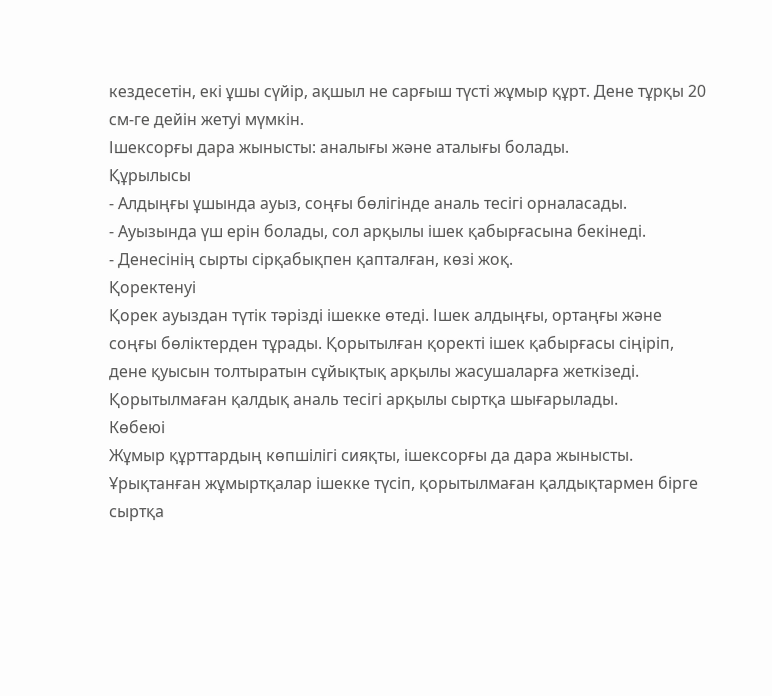кездесетін, екі ұшы сүйір, ақшыл не сарғыш түсті жұмыр құрт. Дене тұрқы 20 см-ге дейін жетуі мүмкін.
Ішексорғы дара жынысты: аналығы және аталығы болады.
Құрылысы
- Алдыңғы ұшында ауыз, соңғы бөлігінде аналь тесігі орналасады.
- Ауызында үш ерін болады, сол арқылы ішек қабырғасына бекінеді.
- Денесінің сырты сірқабықпен қапталған, көзі жоқ.
Қоректенуі
Қорек ауыздан түтік тәрізді ішекке өтеді. Ішек алдыңғы, ортаңғы және соңғы бөліктерден тұрады. Қорытылған қоректі ішек қабырғасы сіңіріп, дене қуысын толтыратын сұйықтық арқылы жасушаларға жеткізеді. Қорытылмаған қалдық аналь тесігі арқылы сыртқа шығарылады.
Көбеюі
Жұмыр құрттардың көпшілігі сияқты, ішексорғы да дара жынысты. Ұрықтанған жұмыртқалар ішекке түсіп, қорытылмаған қалдықтармен бірге сыртқа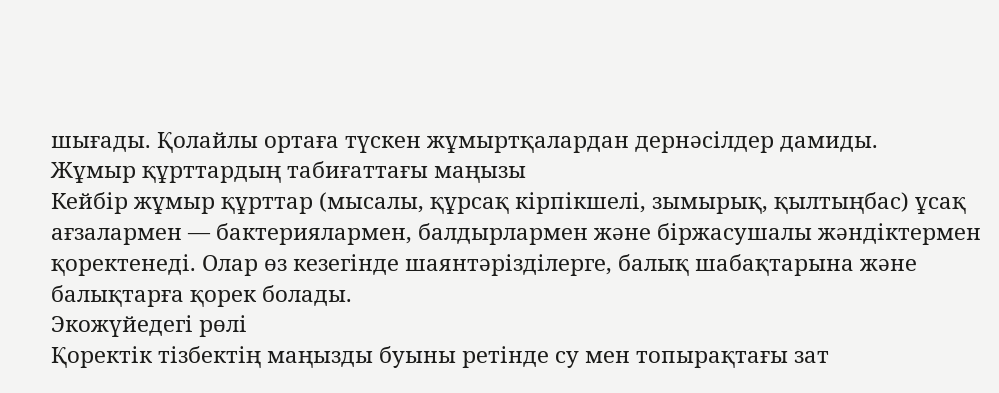шығады. Қолайлы ортаға түскен жұмыртқалардан дернәсілдер дамиды.
Жұмыр құрттардың табиғаттағы маңызы
Кейбір жұмыр құрттар (мысалы, құрсақ кірпікшелі, зымырық, қылтыңбас) ұсақ ағзалармен — бактериялармен, балдырлармен және біржасушалы жәндіктермен қоректенеді. Олар өз кезегінде шаянтәрізділерге, балық шабақтарына және балықтарға қорек болады.
Экожүйедегі рөлі
Қоректік тізбектің маңызды буыны ретінде су мен топырақтағы зат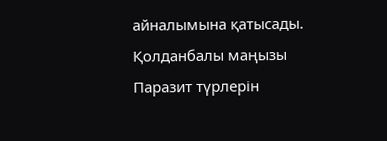айналымына қатысады.
Қолданбалы маңызы
Паразит түрлерін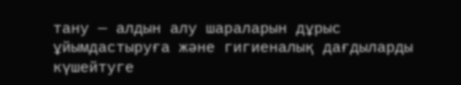тану — алдын алу шараларын дұрыс ұйымдастыруға және гигиеналық дағдыларды күшейтуге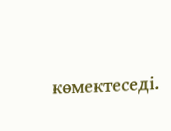көмектеседі.